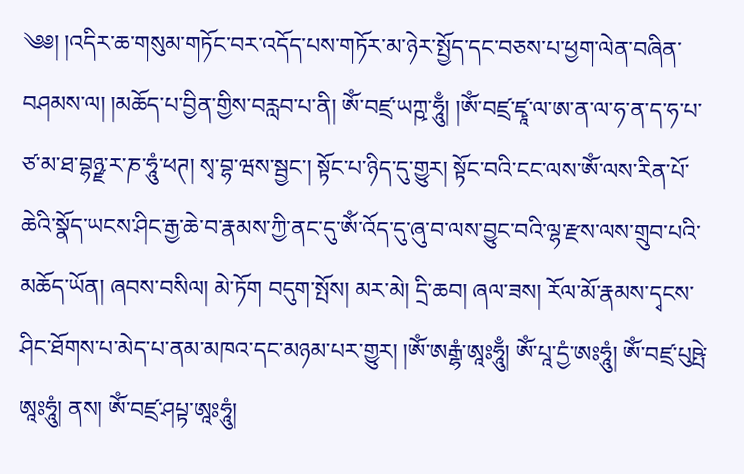༄༅། །འདིར་ཆ་གསུམ་གཏོང་བར་འདོད་པས་གཏོར་མ་ཉེར་སྤྱོད་དང་བཅས་པ་ཕྱག་ལེན་བཞིན་བཤམས་ལ། །མཆོད་པ་བྱིན་གྱིས་བརླབ་པ་ནི། ཨོཾ་བཛྲ་ཡཀྵ་ཧཱུྃ། །ཨོཾ་བཛྲ་ཛྭཱ་ལ་ཨ་ན་ལ་ཧ་ན་ད་ཧ་པ་ཙ་མ་ཐ་བྷཉྫ་ར་ཎ་ཧཱུཾ་ཕཊ། སྭ་བྷ་ཝས་སྦྱང་། སྟོང་པ་ཉིད་དུ་གྱུར། སྟོང་བའི་ངང་ལས་ཨོཾ་ལས་རིན་པོ་ཆེའི་སྣོད་ཡངས་ཤིང་རྒྱ་ཆེ་བ་རྣམས་ཀྱི་ནང་དུ་ཨོཾ་འོད་དུ་ཞུ་བ་ལས་བྱུང་བའི་ལྷ་རྫས་ལས་གྲུབ་པའི་མཆོད་ཡོན། ཞབས་བསིལ། མེ་ཏོག བདུག་སྤོས། མར་མེ། དྲི་ཆབ། ཞལ་ཟས། རོལ་མོ་རྣམས་དྭངས་ཤིང་ཐོགས་པ་མེད་པ་ནམ་མཁའ་དང་མཉམ་པར་གྱུར། །ༀ་ཨརྒྷཾ་ཨཱཿཧཱུྃ། ཨོཾ་པཱ་དྱཾ་ཨཿཧཱུཾ། ཨོཾ་བཛྲ་པུཥྤེ་ཨཱཿཧཱུཾ། ནས། ཨོཾ་བཛྲ་ཤཔྟ་ཨཱཿཧཱུཾ།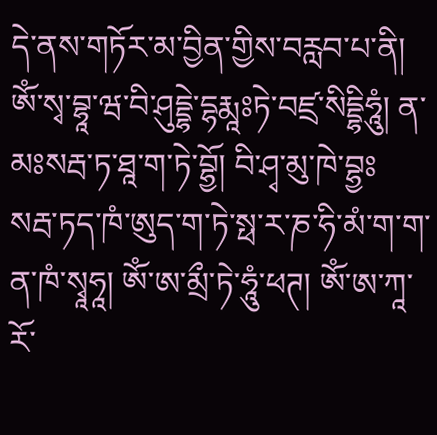དེ་ནས་གཏོར་མ་བྱིན་གྱིས་བརླབ་པ་ནི། ཨོཾ་སྭ་བྷཱ་ཝ་བི་ཤུདྡྷེ་དྷརྨཱཿཏེ་བཛྲ་སིདྡྷིཧཱུཾ། ན་མཿསརྦ་ཏ་ཐཱ་ག་ཏེ་བྷྱོ། བི་ཤྭ་མུ་ཁེ་བྷྱཿ སརྦ་ཏད་ཁཾ་ཨུད་ག་ཏེ་སྥ་ར་ཎ་ཧི་མཾ་ག་ག་ན་ཁཾ་སྭཱཧཱ། ཨོཾ་ཨ་མྲྀ་ཏེ་ཧཱུཾ་ཕཊ། ཨོཾ་ཨ་ཀཱ་རོ་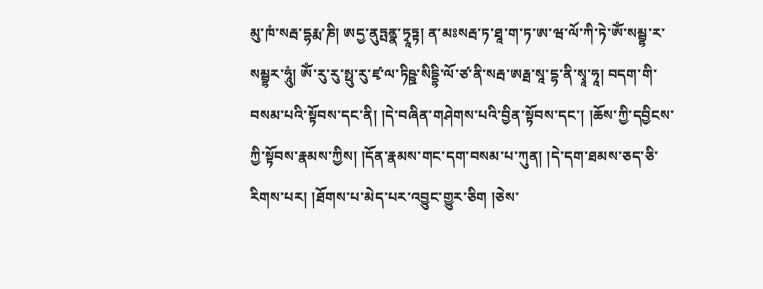མུ་ཁཾ་སརྦ་དྷརྨ་ཎི། ཨདྱ་ནུཏྤནྣ་ཏྭཱཏྟ། ན་མཿསརྦ་ཏ་ཐཱ་ག་ཏ་ཨ་ཝ་ལོ་ཀི་ཏེ་ཨོཾ་སམྦྷ་ར་སམྦྷར་ཧཱུཾ། ཨོཾ་རུ་རུ་སྥུ་རུ་ཛྭ་ལ་ཏིཥྛ་སིདྡྷི་ལོ་ཙ་ནི་སརྦ་ཨརྠ་སཱ་དྷ་ནི་སྭཱ་ཧཱ། བདག་གི་བསམ་པའི་སྟོབས་དང་ནི། །དེ་བཞིན་གཤེགས་པའི་བྱིན་སྟོབས་དང་། །ཆོས་ཀྱི་དབྱིངས་ཀྱི་སྟོབས་རྣམས་ཀྱིས། །དོན་རྣམས་གང་དག་བསམ་པ་ཀུན། །དེ་དག་ཐམས་ཅད་ཅི་རིགས་པར། །ཐོགས་པ་མེད་པར་འབྱུང་གྱུར་ཅིག །ཅེས་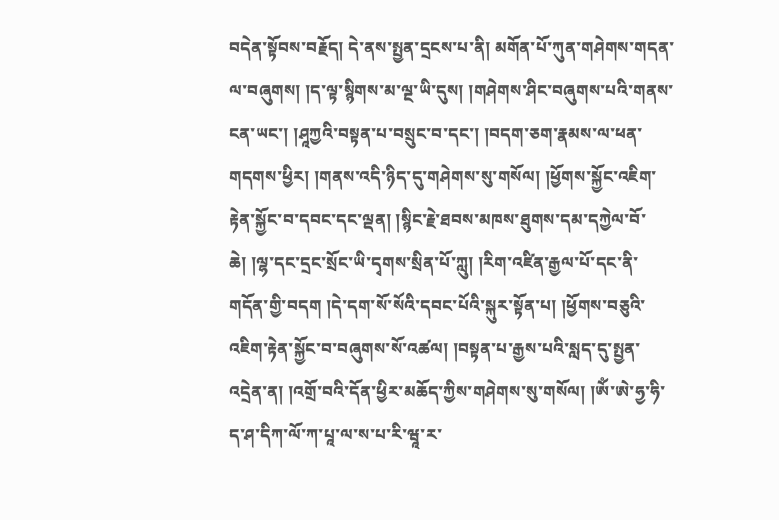བདེན་སྟོབས་བརྗོད། དེ་ནས་སྤྱན་དྲངས་པ་ནི། མགོན་པོ་ཀུན་གཤེགས་གདན་ལ་བཞུགས། །ད་ལྟ་སྙིགས་མ་ལྔ་ཡི་དུས། །གཤེགས་ཤིང་བཞུགས་པའི་གནས་ངན་ཡང་། །ཤཱཀྱའི་བསྟན་པ་བསྲུང་བ་དང་། །བདག་ཅག་རྣམས་ལ་ཕན་གདགས་ཕྱིར། །གནས་འདི་ཉིད་དུ་གཤེགས་སུ་གསོལ། །ཕྱོགས་སྐྱོང་འཇིག་རྟེན་སྐྱོང་བ་དབང་དང་ལྡན། །སྙིང་རྗེ་ཐབས་མཁས་ཐུགས་དམ་དཀྱེལ་བོ་ཆེ། །ལྷ་དང་དྲང་སྲོང་ཡི་དྭགས་སྲིན་པོ་ཀླུ། །རིག་འཛིན་རྒྱལ་པོ་དང་ནི་གདོན་གྱི་བདག །དེ་དག་སོ་སོའི་དབང་པོའི་སྐུར་སྟོན་པ། །ཕྱོགས་བཅུའི་འཇིག་རྟེན་སྐྱོང་བ་བཞུགས་སོ་འཚལ། །བསྟན་པ་རྒྱས་པའི་སླད་དུ་སྤྱན་འདྲེན་ན། །འགྲོ་བའི་དོན་ཕྱིར་མཆོད་ཀྱིས་གཤེགས་སུ་གསོལ། །ཨོཾ་ཨེ་ཧྱ་ཧི་ད་ཤ་དིཀ་ལོ་ཀ་པཱ་ལ་ས་པ་རི་ཝཱ་ར་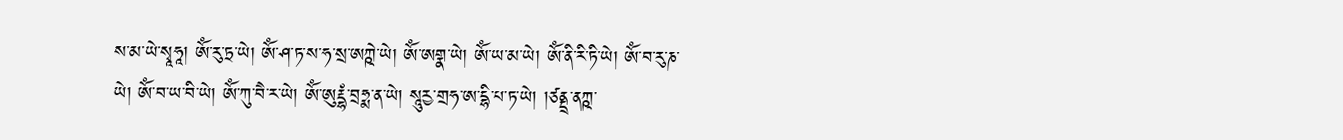ས་མ་ཡེ་སྭཱཧཱ། ཨོཾ་རུ་ཏྲ་ཡེ། ཨོཾ་ཤ་ཏ་ས་ཧ་སྲ་ཨཀྵེ་ཡེ། ཨོཾ་ཨགྣ་ཡེ། ཨོཾ་ཡ་མ་ཡེ། ཨོཾ་ནི་རི་ཏི་ཡེ། ཨོཾ་བ་རུ་ཎ་ཡེ། ཨོཾ་བ་ཡ་བི་ཡེ། ཨོཾ་ཀུ་བཻ་ར་ཡེ། ཨོཾ་ཨུརྡྷཾ་བྲཧྨ་ན་ཡེ། སཱུརྱ་གྲཧ་ཨ་དྷི་པ་ཏ་ཡེ། །ཙནྡྲ་ནཀྵ་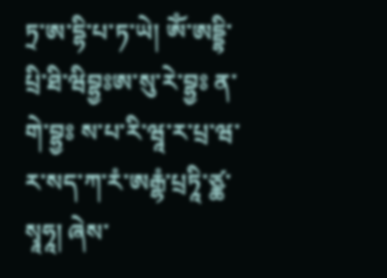ཏྲ་ཨ་དྷི་པ་ཏ་ཡེ། ཨོཾ་ཨདྡྷི་པྲི་ཐི་ཝིབྷྱཿཨ་སུ་རེ་བྷྱཿ ན་གེ་བྷྱཿ ས་པ་རི་ཝཱ་ར་པྲ་ཝ་ར་སད་ཀ་རཾ་ཨརྒྷཾ་པྲཏཱི་ཙྪ་སྭཱཧཱ། ཞེས་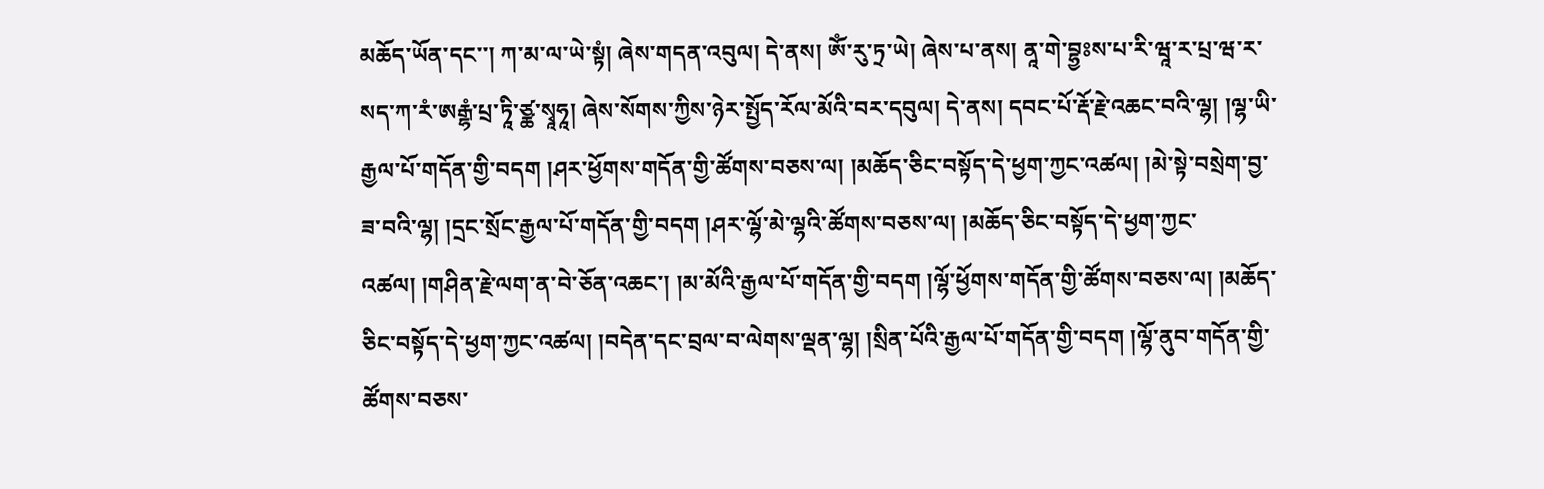མཆོད་ཡོན་དང་་། ཀ་མ་ལ་ཡེ་སྟཾ། ཞེས་གདན་འབུལ། དེ་ནས། ཨོཾ་རུ་ཏྲ་ཡེ། ཞེས་པ་ནས། ནཱ་གེ་བྷྱཿས་པ་རི་ཝཱ་ར་པྲ་ཝ་ར་སད་ཀ་རཾ་ཨརྒྷཾ་པྲ་ཏཱི་ཙྪ་སྭཱཧཱ། ཞེས་སོགས་ཀྱིས་ཉེར་སྤྱོད་རོལ་མོའི་བར་དབུལ། དེ་ནས། དབང་པོ་རྡོ་རྗེ་འཆང་བའི་ལྷ། །ལྷ་ཡི་རྒྱལ་པོ་གདོན་གྱི་བདག །ཤར་ཕྱོགས་གདོན་གྱི་ཚོགས་བཅས་ལ། །མཆོད་ཅིང་བསྟོད་དེ་ཕྱག་ཀྱང་འཚལ། །མེ་སྟེ་བསྲེག་བྱ་ཟ་བའི་ལྷ། །དྲང་སྲོང་རྒྱལ་པོ་གདོན་གྱི་བདག །ཤར་ལྷོ་མེ་ལྷའི་ཚོགས་བཅས་ལ། །མཆོད་ཅིང་བསྟོད་དེ་ཕྱག་ཀྱང་འཚལ། །གཤིན་རྗེ་ལག་ན་བེ་ཅོན་འཆང་། །མ་མོའི་རྒྱལ་པོ་གདོན་གྱི་བདག །ལྷོ་ཕྱོགས་གདོན་གྱི་ཚོགས་བཅས་ལ། །མཆོད་ཅིང་བསྟོད་དེ་ཕྱག་ཀྱང་འཚལ། །བདེན་དང་བྲལ་བ་ལེགས་ལྡན་ལྷ། །སྲིན་པོའི་རྒྱལ་པོ་གདོན་གྱི་བདག །ལྷོ་ནུབ་གདོན་གྱི་ཚོགས་བཅས་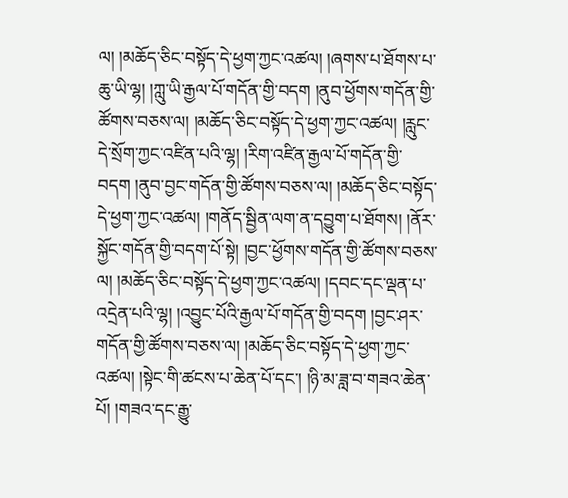ལ། །མཆོད་ཅིང་བསྟོད་དེ་ཕྱག་ཀྱང་འཚལ། །ཞགས་པ་ཐོགས་པ་ཆུ་ཡི་ལྷ། །ཀླུ་ཡི་རྒྱལ་པོ་གདོན་གྱི་བདག །ནུབ་ཕྱོགས་གདོན་གྱི་ཚོགས་བཅས་ལ། །མཆོད་ཅིང་བསྟོད་དེ་ཕྱག་ཀྱང་འཚལ། །རླུང་དེ་སྲོག་ཀྱང་འཛིན་པའི་ལྷ། །རིག་འཛིན་རྒྱལ་པོ་གདོན་གྱི་བདག །ནུབ་བྱང་གདོན་གྱི་ཚོགས་བཅས་ལ། །མཆོད་ཅིང་བསྟོད་དེ་ཕྱག་ཀྱང་འཚལ། །གནོད་སྦྱིན་ལག་ན་དབྱུག་པ་ཐོགས། །ནོར་སྐྱོང་གདོན་གྱི་བདག་པོ་སྟེ། །བྱང་ཕྱོགས་གདོན་གྱི་ཚོགས་བཅས་ལ། །མཆོད་ཅིང་བསྟོད་དེ་ཕྱག་ཀྱང་འཚལ། །དབང་དང་ལྡན་པ་འདྲེན་པའི་ལྷ། །འབྱུང་པོའི་རྒྱལ་པོ་གདོན་གྱི་བདག །བྱང་ཤར་གདོན་གྱི་ཚོགས་བཅས་ལ། །མཆོད་ཅིང་བསྟོད་དེ་ཕྱག་ཀྱང་འཚལ། །སྟེང་གི་ཚངས་པ་ཆེན་པོ་དང་། །ཉི་མ་ཟླ་བ་གཟའ་ཆེན་པོ། །གཟའ་དང་རྒྱུ་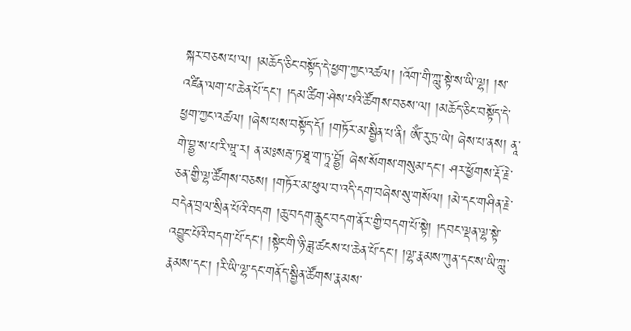སྐར་བཅས་པ་ལ། །མཆོད་ཅིང་བསྟོད་དེ་ཕྱག་ཀྱང་འཚལ། །འོག་གི་ཀླུ་སྟེ་ས་ཡི་ལྷ། །ས་འཛིན་ལག་པ་ཆེན་པོ་དང་། །དམ་ཚིག་ཤེས་པའི་ཚོགས་བཅས་ལ། །མཆོད་ཅིང་བསྟོད་དེ་ཕྱག་ཀྱང་འཚལ། །ཞེས་པས་བསྟོད་དོ། །གཏོར་མ་སྦྱིན་པ་ནི། ཨོཾ་རུ་ཏྲ་ཡེ། ཞེས་པ་ནས། ནཱ་གེ་བྷྱ་ས་པ་རི་ཝཱ་ར། ན་མཿསརྦ་ཏ་ཐཱ་ག་ཏཱ་བྷྱོ། ཞེས་སོགས་གསུམ་དང་། ཤར་ཕྱོགས་རྡོ་རྗེ་ཅན་གྱི་ལྷ་ཚོགས་བཅས། །གཏོར་མ་ཕུལ་བ་འདི་དག་བཞེས་སུ་གསོལ། །མེ་དང་གཤིན་རྗེ་བདེན་བྲལ་སྲིན་པོའི་བདག །ཆུ་བདག་རླུང་བདག་ནོར་གྱི་བདག་པོ་སྟེ། །དབང་ལྡན་ལྷ་སྟེ་འབྱུང་པོའི་བདག་པོ་དང་། །སྟེང་གི་ཉི་ཟླ་ཚངས་པ་ཆེན་པོ་དང་། །ལྷ་རྣམས་ཀུན་དང་ས་ཡི་ཀླུ་རྣམས་དང་། །རི་ཡི་ལྷ་དང་གནོད་སྦྱིན་ཚོགས་རྣམས་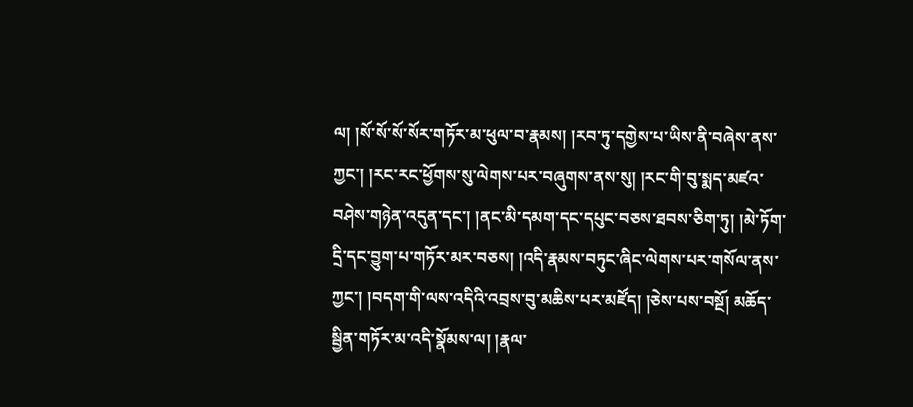ལ། །སོ་སོ་སོ་སོར་གཏོར་མ་ཕུལ་བ་རྣམས། །རབ་ཏུ་དགྱེས་པ་ཡིས་ནི་བཞེས་ནས་ཀྱང་། །རང་རང་ཕྱོགས་སུ་ལེགས་པར་བཞུགས་ནས་སུ། །རང་གི་བུ་སྨད་མཛའ་བཤེས་གཉེན་འདུན་དང་། །ནང་མི་དམག་དང་དཔུང་བཅས་ཐབས་ཅིག་ཏུ། །མེ་ཏོག་དྲི་དང་བྱུག་པ་གཏོར་མར་བཅས། །འདི་རྣམས་བཏུང་ཞིང་ལེགས་པར་གསོལ་ནས་ཀྱང་། །བདག་གི་ལས་འདིའི་འབྲས་བུ་མཆིས་པར་མཛོད། །ཅེས་པས་བསྔོ། མཆོད་སྦྱིན་གཏོར་མ་འདི་སྣོམས་ལ། །རྣལ་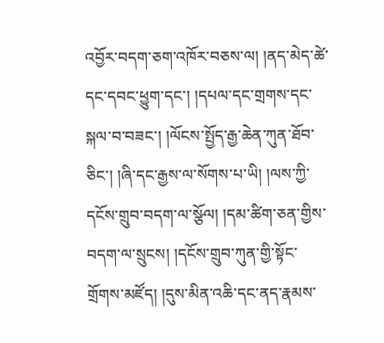འབྱོར་བདག་ཅག་འཁོར་བཅས་ལ། །ནད་མེད་ཚེ་དང་དབང་ཕྱུག་དང་། །དཔལ་དང་གྲགས་དང་སྐལ་བ་བཟང་། །ལོངས་སྤྱོད་རྒྱ་ཆེན་ཀུན་ཐོབ་ཅིང་། །ཞི་དང་རྒྱས་ལ་སོགས་པ་ཡི། །ལས་ཀྱི་དངོས་གྲུབ་བདག་ལ་སྩོལ། །དམ་ཚིག་ཅན་གྱིས་བདག་ལ་སྲུངས། །དངོས་གྲུབ་ཀུན་གྱི་སྟོང་གྲོགས་མཛོད། །དུས་མིན་འཆི་དང་ནད་རྣམས་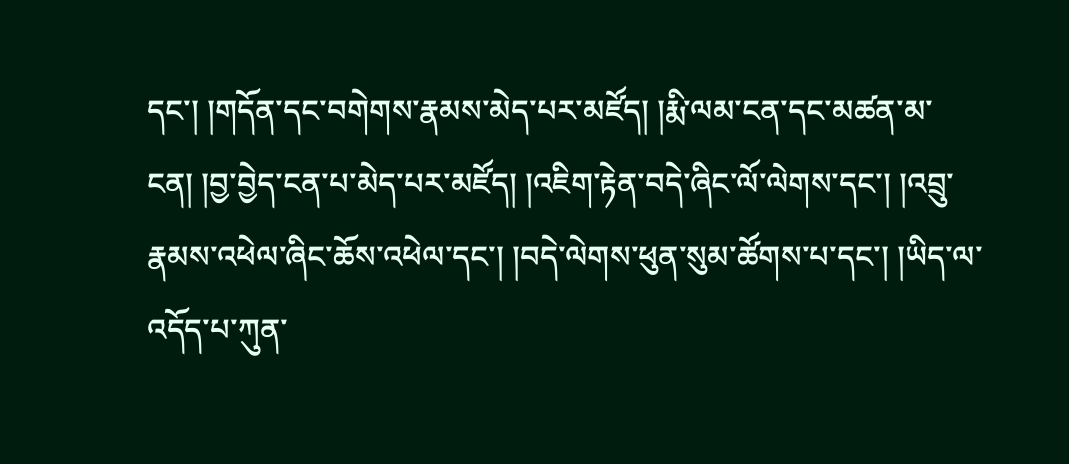དང་། །གདོན་དང་བགེགས་རྣམས་མེད་པར་མཛོད། །རྨི་ལམ་ངན་དང་མཚན་མ་ངན། །བྱ་བྱེད་ངན་པ་མེད་པར་མཛོད། །འཇིག་རྟེན་བདེ་ཞིང་ལོ་ལེགས་དང་། །འབྲུ་རྣམས་འཕེལ་ཞིང་ཆོས་འཕེལ་དང་། །བདེ་ལེགས་ཕུན་སུམ་ཚོགས་པ་དང་། །ཡིད་ལ་འདོད་པ་ཀུན་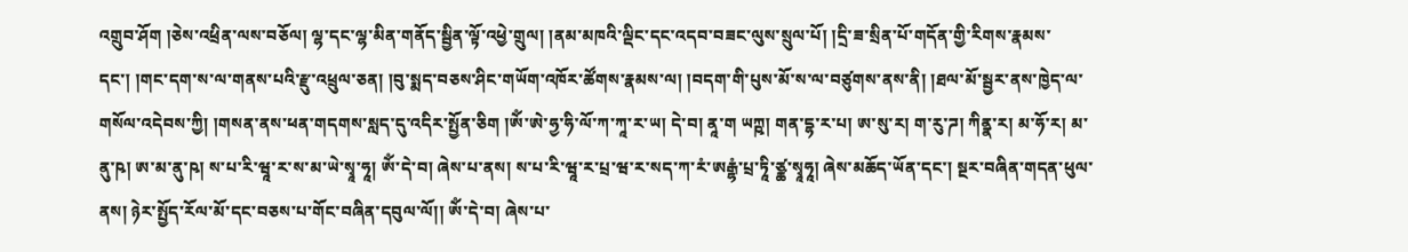འགྲུབ་ཤོག །ཅེས་འཕྲིན་ལས་བཅོལ། ལྷ་དང་ལྷ་མིན་གནོད་སྦྱིན་ལྟོ་འཕྱེ་གྲུལ། །ནམ་མཁའི་ལྡིང་དང་འདབ་བཟང་ལུས་སྲུལ་པོ། །དྲི་ཟ་སྲིན་པོ་གདོན་གྱི་རིགས་རྣམས་དང་། །གང་དག་ས་ལ་གནས་པའི་རྫུ་འཕྲུལ་ཅན། །བུ་སྨད་བཅས་ཤིང་གཡོག་འཁོར་ཚོགས་རྣམས་ལ། །བདག་གི་པུས་མོ་ས་ལ་བཙུགས་ནས་ནི། །ཐལ་མོ་སྦྱར་ནས་ཁྱེད་ལ་གསོལ་འདེབས་ཀྱི། །གསན་ནས་ཕན་གདགས་སླད་དུ་འདིར་སྤྱོན་ཅིག །ཨོཾ་ཨེ་ཧྱ་ཧི་ལོ་ཀ་ཀཱ་ར་ཡ། དེ་བ། ནཱ་ག ཡཀྵ། གན་དྷ་ར་པ། ཨ་སུ་ར། ག་རུ་ཌ། ཀིནྣ་ར། མ་ཧོ་ར། མ་ནུ་ཥ། ཨ་མ་ནུ་ཥ། ས་པ་རི་ཝཱ་ར་ས་མ་ཡེ་སྭཱ་ཧཱ། ཨོཾ་དེ་བ། ཞེས་པ་ནས། ས་པ་རི་ཝཱ་ར་པྲ་ཝ་ར་སད་ཀ་རཾ་ཨརྒྷཾ་པྲ་ཏཱི་ཙྪ་སྭཱཧཱ། ཞེས་མཆོད་ཡོན་དང་། སྔར་བཞིན་གདན་ཕུལ་ནས། ཉེར་སྤྱོད་རོལ་མོ་དང་བཅས་པ་གོང་བཞིན་དབུལ་ལོ།། ཨོཾ་དེ་བ། ཞེས་པ་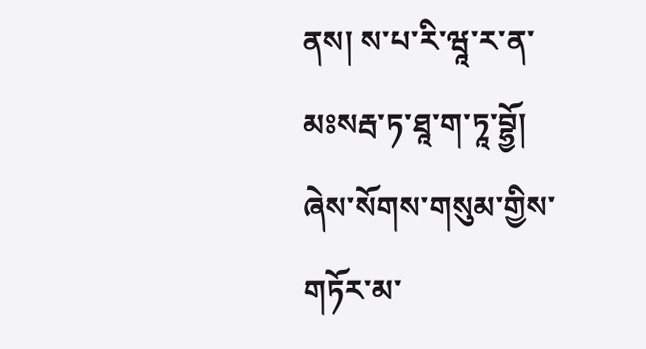ནས། ས་པ་རི་ཝཱ་ར་ན་མཿསརྦ་ཏ་ཐཱ་ག་ཏཱ་བྷྱོ། ཞེས་སོགས་གསུམ་གྱིས་གཏོར་མ་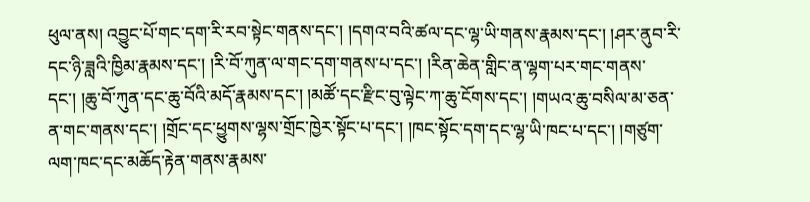ཕུལ་ནས། འབྱུང་པོ་གང་དག་རི་རབ་སྟེང་གནས་དང་། །དགའ་བའི་ཚལ་དང་ལྷ་ཡི་གནས་རྣམས་དང་། །ཤར་ནུབ་རི་དང་ཉི་ཟླའི་ཁྱིམ་རྣམས་དང་། །རི་བོ་ཀུན་ལ་གང་དག་གནས་པ་དང་། །རིན་ཆེན་གླིང་ན་ལྷག་པར་གང་གནས་དང་། །ཆུ་བོ་ཀུན་དང་ཆུ་བོའི་མདོ་རྣམས་དང་། །མཚོ་དང་རྫིང་བུ་ལྟེང་ཀ་ཆུ་ངོགས་དང་། །གཡའ་ཆུ་བསིལ་མ་ཅན་ན་གང་གནས་དང་། །གྲོང་དང་ཕྱུགས་ལྷས་གྲོང་ཁྱེར་སྟོང་པ་དང་། །ཁང་སྟོང་དག་དང་ལྷ་ཡི་ཁང་པ་དང་། །གཙུག་ལག་ཁང་དང་མཆོད་རྟེན་གནས་རྣམས་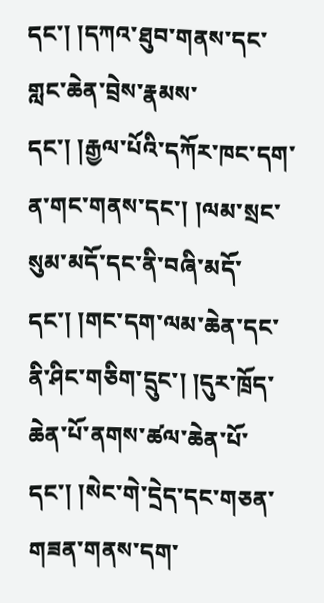དང་། །དཀའ་ཐུབ་གནས་དང་གླང་ཆེན་བྲེས་རྣམས་དང་། །རྒྱལ་པོའི་དཀོར་ཁང་དག་ན་གང་གནས་དང་། །ལམ་སྲང་སུམ་མདོ་དང་ནི་བཞི་མདོ་དང་། །གང་དག་ལམ་ཆེན་དང་ནི་ཤིང་གཅིག་དྲུང་། །དུར་ཁྲོད་ཆེན་པོ་ནགས་ཚལ་ཆེན་པོ་དང་། །སེང་གེ་དྲེད་དང་གཅན་གཟན་གནས་དག་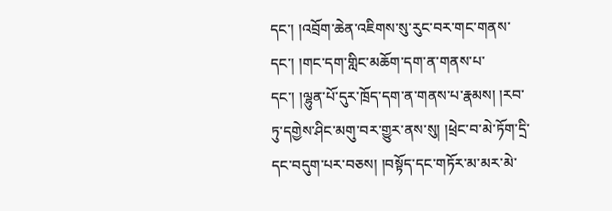དང་། །འབྲོག་ཆེན་འཇིགས་སུ་རུང་བར་གང་གནས་དང་། །གང་དག་གླིང་མཆོག་དག་ན་གནས་པ་དང་། །ལྷུན་པོ་དུར་ཁྲོད་དག་ན་གནས་པ་རྣམས། །རབ་ཏུ་དགྱེས་ཤིང་མགུ་བར་གྱུར་ནས་སུ། །ཕྲེང་བ་མེ་ཏོག་དྲི་དང་བདུག་པར་བཅས། །བསྟོད་དང་གཏོར་མ་མར་མེ་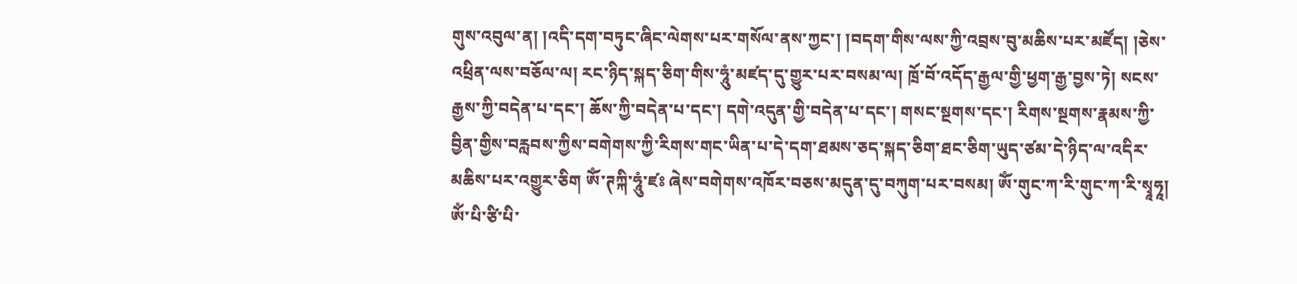གུས་འབུལ་ན། །འདི་དག་བཏུང་ཞིང་ལེགས་པར་གསོལ་ནས་ཀྱང་། །བདག་གིས་ལས་ཀྱི་འབྲས་བུ་མཆིས་པར་མཛོད། །ཅེས་འཕྲིན་ལས་བཅོལ་ལ། རང་ཉིད་སྐད་ཅིག་གིས་ཧཱུཾ་མཛད་དུ་གྱུར་པར་བསམ་ལ། ཁྲོ་བོ་འདོད་རྒྱལ་གྱི་ཕྱག་རྒྱ་བྱས་ཏེ། སངས་རྒྱས་ཀྱི་བདེན་པ་དང་། ཆོས་ཀྱི་བདེན་པ་དང་། དགེ་འདུན་གྱི་བདེན་པ་དང་། གསང་སྔགས་དང་། རིགས་སྔགས་རྣམས་ཀྱི་བྱིན་གྱིས་བརླབས་ཀྱིས་བགེགས་ཀྱི་རིགས་གང་ཡིན་པ་དེ་དག་ཐམས་ཅད་སྐད་ཅིག་ཐང་ཅིག་ཡུད་ཙམ་དེ་ཉིད་ལ་འདིར་མཆིས་པར་འགྱུར་ཅིག ཨོཾ་ཊཀྐི་ཧཱུཾ་ཛཿ ཞེས་བགེགས་འཁོར་བཅས་མདུན་དུ་བཀུག་པར་བསམ། ཨོཾ་གུང་ཀ་རི་གུང་ཀ་རི་སྭཱཧཱ། ཨོཾ་པི་ཙི་པི་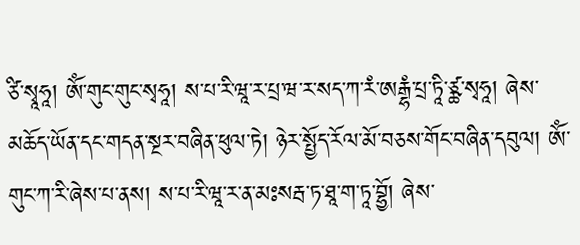ཙི་སྭཱཧཱ། ཨོཾ་གུང་གུང་སྭཧཱ། ས་པ་རི་ཝཱ་ར་པྲ་ཝ་ར་སད་ཀ་རཾ་ཨརྒྷཾ་པྲ་ཏཱི་ཙྪ་སྭཧཱ། ཞེས་མཆོད་ཡོན་དང་གདན་སྔར་བཞིན་ཕུལ་ཏེ། ཉེར་སྤྱོད་རོལ་མོ་བཅས་གོང་བཞིན་དབུལ། ཨོཾ་གུང་ཀ་རི་ཞེས་པ་ནས། ས་པ་རི་ཝཱ་ར་ན་མཿསརྦ་ཏ་ཐཱ་ག་ཏཱ་བྷྱོ། ཞེས་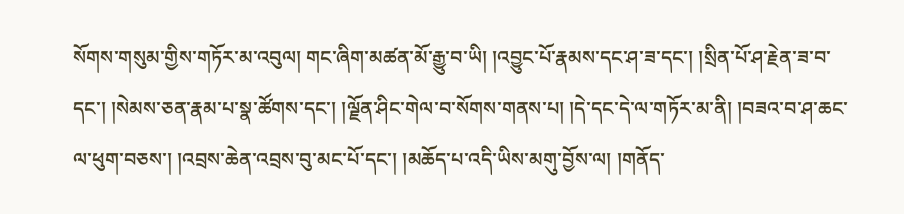སོགས་གསུམ་གྱིས་གཏོར་མ་འབུལ། གང་ཞིག་མཚན་མོ་རྒྱུ་བ་ཡི། །འབྱུང་པོ་རྣམས་དང་ཤ་ཟ་དང་། །སྲིན་པོ་ཤ་རྗེན་ཟ་བ་དང་། །སེམས་ཅན་རྣམ་པ་སྣ་ཚོགས་དང་། །ལྗོན་ཤིང་གེལ་བ་སོགས་གནས་པ། །དེ་དང་དེ་ལ་གཏོར་མ་ནི། །བཟའ་བ་ཤ་ཆང་ལ་ཕུག་བཅས་། །འབྲས་ཆེན་འབྲས་བུ་མང་པོ་དང་། །མཆོད་པ་འདི་ཡིས་མགུ་བྱོས་ལ། །གནོད་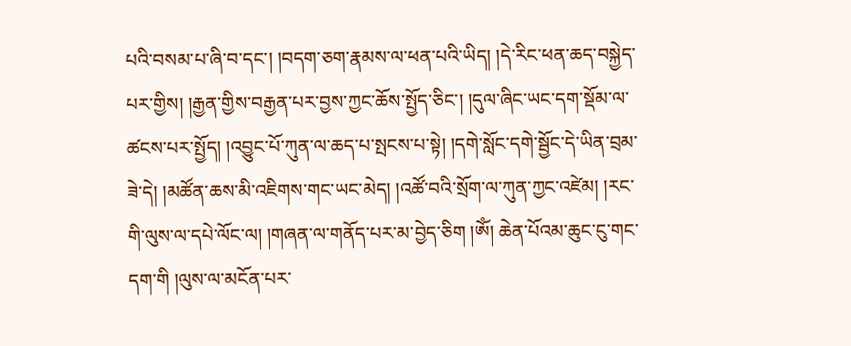པའི་བསམ་པ་ཞི་བ་དང་། །བདག་ཅག་རྣམས་ལ་ཕན་པའི་ཡིད། །དེ་རིང་ཕན་ཆད་བསྐྱེད་པར་གྱིས། །རྒྱན་གྱིས་བརྒྱན་པར་བྱས་ཀྱང་ཆོས་སྤྱོད་ཅིང་། །དུལ་ཞིང་ཡང་དག་སྡོམ་ལ་ཚངས་པར་སྤྱོད། །འབྱུང་པོ་ཀུན་ལ་ཆད་པ་སྤངས་པ་སྟེ། །དགེ་སློང་དགེ་སྦྱོང་དེ་ཡིན་བྲམ་ཟེ་དེ། །མཚོན་ཆས་མི་འཇིགས་གང་ཡང་མེད། །འཚོ་བའི་སྲོག་ལ་ཀུན་ཀྱང་འཛེམ། །རང་གི་ལུས་ལ་དཔེ་ལོང་ལ། །གཞན་ལ་གནོད་པར་མ་བྱེད་ཅིག །ཨོཾ། ཆེན་པོའམ་ཆུང་ངུ་གང་དག་གི །ལུས་ལ་མངོན་པར་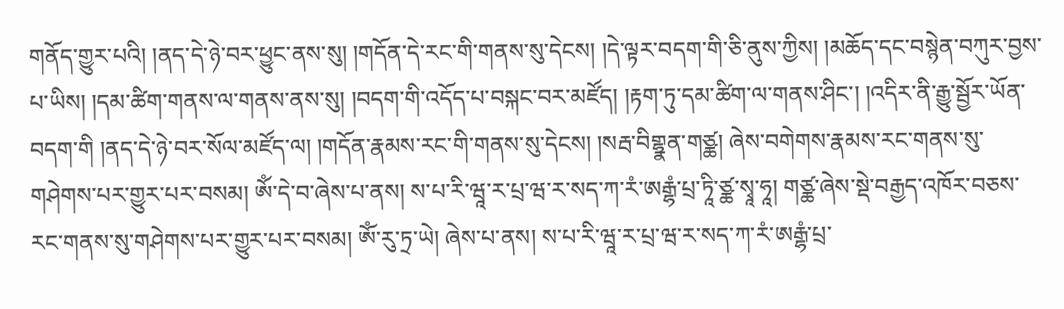གནོད་གྱུར་པའི། །ནད་དེ་ཉེ་བར་ཕྱུང་ནས་སུ། །གདོན་དེ་རང་གི་གནས་སུ་དེངས། །དེ་ལྟར་བདག་གི་ཅི་ནུས་ཀྱིས། །མཆོད་དང་བསྙེན་བཀུར་བྱས་པ་ཡིས། །དམ་ཚིག་གནས་ལ་གནས་ནས་སུ། །བདག་གི་འདོད་པ་བསྐང་བར་མཛོད། །རྟག་ཏུ་དམ་ཚིག་ལ་གནས་ཤིང་། །འདིར་ནི་རྒྱུ་སྦྱོར་ཡོན་བདག་གི །ནད་དེ་ཉེ་བར་སོལ་མཛོད་ལ། །གདོན་རྣམས་རང་གི་གནས་སུ་དེངས། །སརྦ་བིགྷྣན་གཙྪ། ཞེས་བགེགས་རྣམས་རང་གནས་སུ་གཤེགས་པར་གྱུར་པར་བསམ། ཨོཾ་དེ་བ་ཞེས་པ་ནས། ས་པ་རི་ཝཱ་ར་པྲ་ཝ་ར་སད་ཀ་རཾ་ཨརྒྷཾ་པྲ་ཏཱི་ཙྪ་སྭཱ་ཧཱ། གཙྪ་ཞེས་སྡེ་བརྒྱད་འཁོར་བཅས་རང་གནས་སུ་གཤེགས་པར་གྱུར་པར་བསམ། ཨོཾ་རུ་ཏྲ་ཡེ། ཞེས་པ་ནས། ས་པ་རི་ཝཱ་ར་པྲ་ཝ་ར་སད་ཀ་རཾ་ཨརྒྷཾ་པྲ་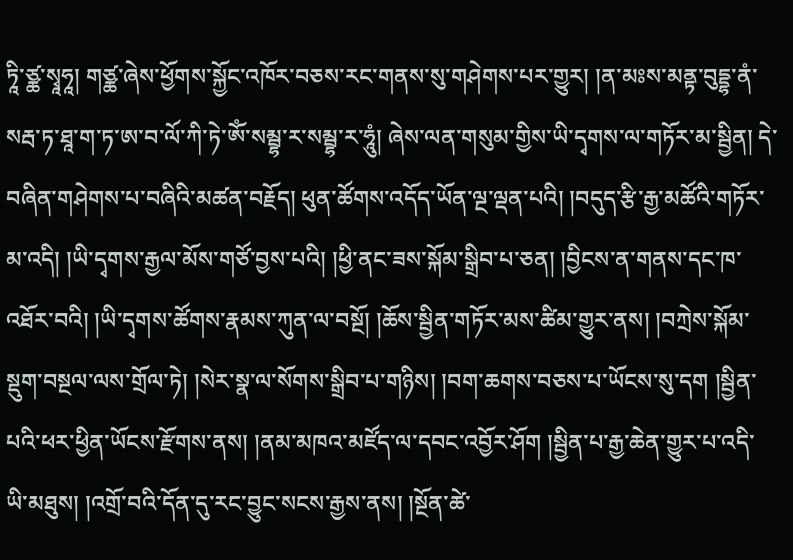ཏཱི་ཙྪ་སྭཱཧཱ། གཙྪ་ཞེས་ཕྱོགས་སྐྱོང་འཁོར་བཅས་རང་གནས་སུ་གཤེགས་པར་གྱུར། །ན་མཿས་མནྟ་བུདྡྷ་ནཾ་སརྦ་ཏ་ཐཱ་ག་ཏ་ཨ་བ་ལོ་ཀི་ཏེ་ཨོཾ་སམྦྷ་ར་སམྦྷ་ར་ཧཱུཾ། ཞེས་ལན་གསུམ་གྱིས་ཡི་དྭགས་ལ་གཏོར་མ་སྦྱིན། དེ་བཞིན་གཤེགས་པ་བཞིའི་མཚན་བརྗོད། ཕུན་ཚོགས་འདོད་ཡོན་ལྔ་ལྡན་པའི། །བདུད་རྩི་རྒྱ་མཚོའི་གཏོར་མ་འདི། །ཡི་དྭགས་རྒྱལ་མོས་གཙོ་བྱས་པའི། །ཕྱི་ནང་ཟས་སྐོམ་སྒྲིབ་པ་ཅན། །བྱིངས་ན་གནས་དང་ཁ་འཐོར་བའི། །ཡི་དྭགས་ཚོགས་རྣམས་ཀུན་ལ་བསྔོ། །ཆོས་སྦྱིན་གཏོར་མས་ཚིམ་གྱུར་ནས། །བཀྲེས་སྐོམ་སྡུག་བསྔལ་ལས་གྲོལ་ཏེ། །སེར་སྣ་ལ་སོགས་སྒྲིབ་པ་གཉིས། །བག་ཆགས་བཅས་པ་ཡོངས་སུ་དག །སྦྱིན་པའི་ཕར་ཕྱིན་ཡོངས་རྫོགས་ནས། །ནམ་མཁའ་མཛོད་ལ་དབང་འབྱོར་ཤོག །སྦྱིན་པ་རྒྱ་ཆེན་གྱུར་པ་འདི་ཡི་མཐུས། །འགྲོ་བའི་དོན་དུ་རང་བྱུང་སངས་རྒྱས་ནས། །སྔོན་ཚེ་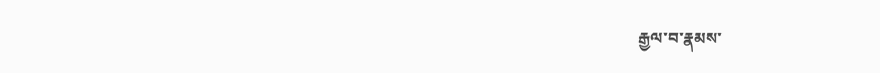རྒྱལ་བ་རྣམས་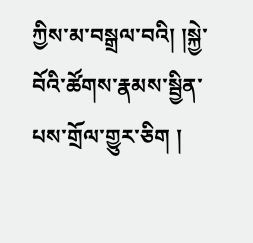ཀྱིས་མ་བསྒྲལ་བའི། །སྐྱེ་བོའི་ཚོགས་རྣམས་སྦྱིན་པས་གྲོལ་གྱུར་ཅིག །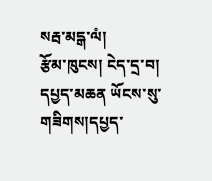སརྦ་མདྒ་ལཾ།
རྩོམ་ཁུངས། ངེད་དྲ་བ།
དཔྱད་མཆན ཡོངས་སུ་གཟིགས།དཔྱད་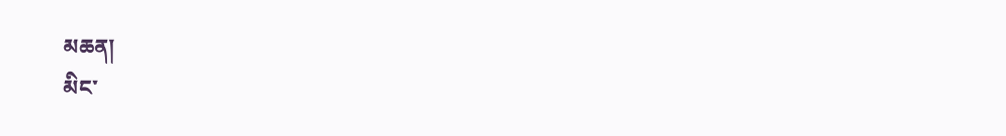མཆན།
མིང་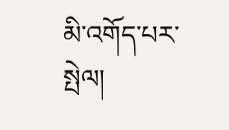མི་འགོད་པར་སྤེལ།